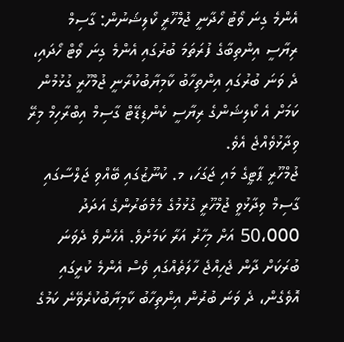އެންމެ ގިނަ ވޯޓު ހޯދާނީ ޖުމްހޫރީ ކޯލިޝަނުން: ގާސިމް
ރިޔާސީ އިންތިބާގެ ފުރަތަމަ ބުރުގައި އެންމެ ގިނަ ވޯޓް ހޯދައި، ދެ ވަނަ ބުރުގައި އިންތިހާބު ކާމިޔާބުކުރާނީ ޖުމްހޫރީ ގުޅުމުން ކަމަށް އެ ކޯލިޝަންގެ ރިޔާސީ ކެންޑިޑޭޓް ގާސިމް އިބްރާހިމް މިރޭ ވިދާޅުވެއްޖެ އެވެ.
ޖުމްހޫރީ ޕާޓީގެ މައި ޖަގަހަ، މ. ކުނޫޒުގައި ބޭއްވި ޖަލްސާގައި ގާސިމް ވިދާޅުވީ ޖުމްހޫރީ ގުޅުމުގެ މެމްބަރުންގެ އަދަދު 50،000 އަށް މިހާރު އަރާ ކަމަށެވެ. އެހެންވެ ދެވަނަ ބުރަކަށް ދާން ޖެހިއްޖެ ހާލަތެއްގައި ވެސް އެންމެ ކުރީގައި އޮވެގެން، ދެ ވަނަ ބުރުން އިންތިހާބު ކާމިޔާބުކުރެވޭނެ ކަމުގެ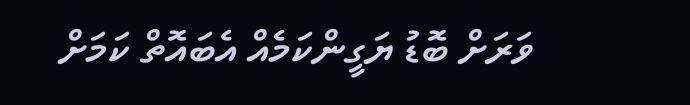ވަރަށް ބޮޑު ޔަގީންކަމެއް އެބައޮތް ކަމަށް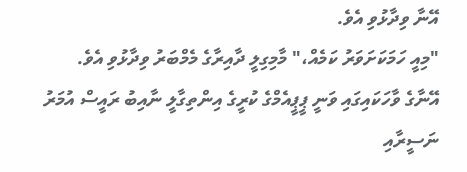އޭނާ ވިދާޅުވި އެވެ.
"މިއީ ހަމަކަށަވަރު ކަމެއް،" މާމިގިލީ ދާއިރާގެ މެމްބަރު ވިދާޅުވި އެވެ.
އޭނާގެ ވާހަކައިގައި ވަނީ ޕީޕީއެމްގެ ކުރީގެ އިންތިގާލީ ނާއިބު ރައީސް އުމަރު ނަސީރާއި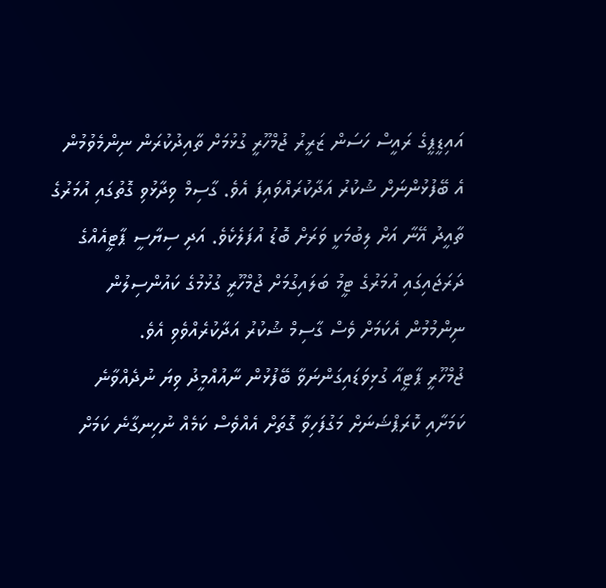އައިޑީޕީގެ ރައީސް ހަސަން ޒަރީރު ޖުމްހޫރީ ގުޅުމަށް ތާއިދުކުރަން ނިންމެވުމުން އެ ބޭފުޅުންނަށް ޝުކުރު އަދާކުރައްވައިފަ އެވެ. ގާސިމް ވިދާޅުވި ގޮތުގައި އުމަރުގެ ތާއީދު އޭނާ އަށް ލިބުމަކީ ވަރަށް ބޮޑު އުފަލެކެވެ. އަދި ސިޔާސީ ޕާޓީއެއްގެ ދަރަޖައިގައި އުމަރުގެ ޓީމު ބަލައިގުމަށް ޖުމްހޫރީ ގުޅުމުގެ ކައުންސިލުން ނިންމުމުން އެކަމަށް ވެސް ގާސިމް ޝުކުރު އަދާކުރެއްވެވި އެވެ.
ޖުމްހޫރީ ޕާޓީއާ ގުޅިވަޑައިގަންނަވާ ބޭފުޅުން ނާއުއްމީދު ވިޔަ ނުދެއްވާނެ ކަމަށާއި ކޮރަޕްޝަނަށް މަގުފަހިވާ ގޮތަށް އެއްވެސް ކަމެއް ނުހިނގާނެ ކަމަށް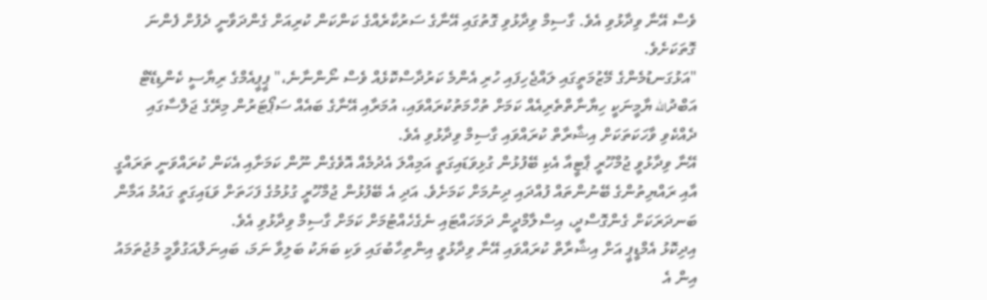ވެސް އޭނާ ވިދާޅުވި އެވެ. ގާސިމް ވިދާޅުވި ގޮތުގައި އޭނާގެ ސަރުކާރެއްގެ ކަންކަން ކުރިއަށް ގެންދަވާނީ ދެފުށް ފެންނަ ގޮތަކަށެވެ.
"އަޅުގަނޑުމެންގެ މޭޒުމަތީގައި ލައްޖެހިފައި ހުރި އެންމެ ކަރުދާސްކޮޅެއް ވެސް ނޯންނާނެ،" ޕީޕީއެމްގެ ރިޔާސީ ކެންޑިޑޭޓް އަބްދުالله ޔާމީނަކީ ހިޔާނާތްތެރިއެއް ކަމަށް ތުހްމަތުކުރައްވައި، އުމަރާއި އޭނާގެ ބައެއް ސަޕޯޓަރުން މިރޭގެ ޖަލްސާގައި ދެއްކެވި ވާހަކަތަކަށް އިޝާރާތް ކުރައްވައި ގާސިމް ވިދާޅުވި އެވެ.
އޭނާ ވިދާޅުވީ ޖުމްހޫރީ ޕާޓީއާ އެކި ބޭފުޅުން ގުޅިވަޑައިގަތީ އަމިއްލަ އެދުމެއް އޮވެގެން ނޫން ކަމަށާއި އެކަން ކުރައްވަނީ ތަރައްގީ އާއި ރައްޔިތުންގެ ބޭނުންތައް ފުއްދައި ދިނުމަށް ކަމަށެވެ. އަދި އެ ބޭފުޅުން ޖުމްހޫރީ ގުޅުމުގެ ފަހަތަށް ވަޑައިގަތީ ގައުމު އަމާން ބަނދަރަކަށް ގެންގޮސްދީ، އިސްލާމްދީން ދަމަހައްޓައި ނެގެހެއްޓުމަށް ކަމަށް ގާސިމް ވިދާޅުވި އެވެ.
އިދިކޮޅު އެމްޑީޕީ އަށް އިޝާރާތް ކުރައްވައި އޭނާ ވިދާޅުވީ އިންތިހާބުގައި ވަކި ބަޔަކު ބަލިވާ ނަމަ، ބައިނަލްއަގުވާމީ މުޖުތަމައު އިން އެ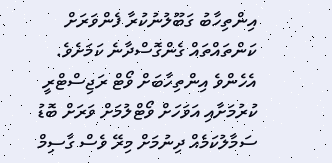އިންތިހާބު ގަބޫލުނުކުރާ ފެންވަރަށް ކަންތައްތައް ގެންގޮސްދާނެ ކަމަށެވެ. އެހެންވެ އިންތިހާބަށް ވޯޓް ރަޖިސްޓްރީ ކުރުމަށާއި އަވަހަށް ވޯޓްލުމަށް ވަރަށް ބޮޑު ސަމާލުކަމެއް ދިނުމަށް މިރޭ ވެސް ގާސިމް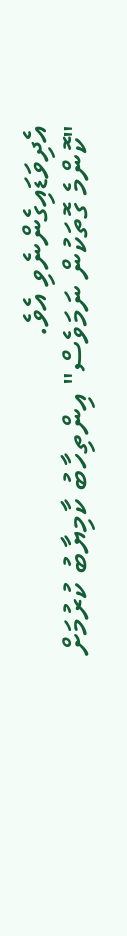އެދިވަޑައިގެންނެވި އެވެ.
"ކޮންމެ ގޮތަކުން ނަމަވެސް" އިންތިހާބު ކާމިޔާބު ކުރުމަށް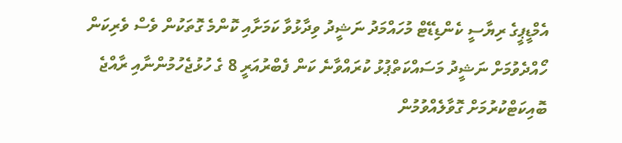އެމްޑީޕީގެ ރިޔާސީ ކެންޑިޑޭޓް މުހައްމަދު ނަޝީދު ވިދާޅުވާ ކަމަށާއި ކޮންމެ ގޮތަކުން ވެސް ވެރިކަން ހޯއްދެވުމަށް ނަޝީދު މަސައްކަތްޕުޅު ކުރައްވާނެ ކަން ފެބްރުއަރީ 8 ގެ ހުޅުޖެހުމުންނާއި ރާއްޖެ ބޮއިކަޓްކުރުމަށް ގޮވާލެއްވުމުން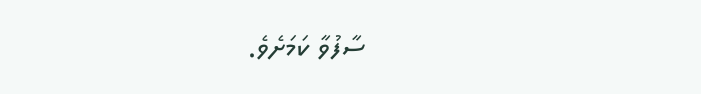ސާފުވާ ކަމަށެވެ.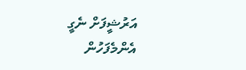އަރުޝީފަށް ނެގީ
އެންމެފަހުން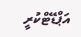އަޕްޑޭޓްކުރީ